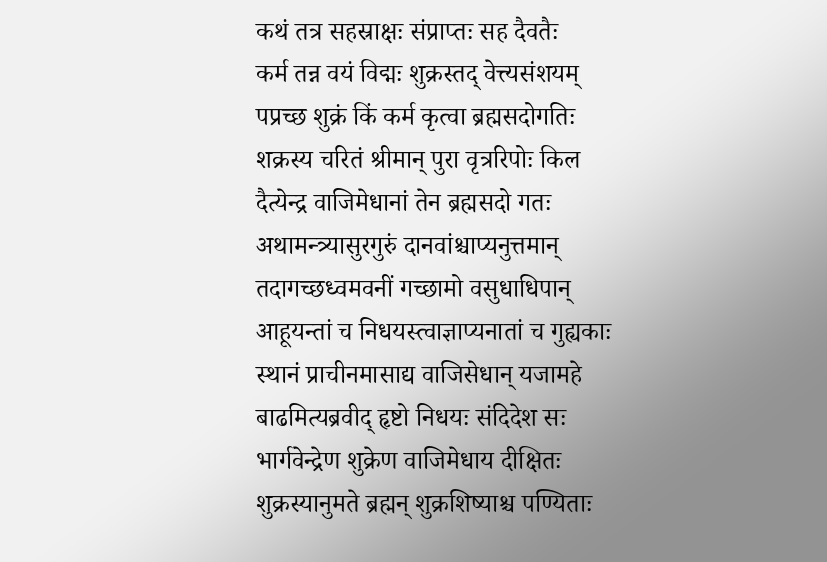कथं तत्र सहस्राक्षः संप्राप्तः सह दैवतैः
कर्म तन्न वयं विद्मः शुक्रस्तद् वेत्त्यसंशयम्
पप्रच्छ शुक्रं किं कर्म कृत्वा ब्रह्मसदोगतिः
शक्रस्य चरितं श्रीमान् पुरा वृत्ररिपोः किल
दैत्येन्द्र वाजिमेधानां तेन ब्रह्मसदो गतः
अथामन्त्र्यासुरगुरुं दानवांश्चाप्यनुत्तमान्
तदागच्छध्वमवनीं गच्छामो वसुधाधिपान्
आहूयन्तां च निधयस्त्वाज्ञाप्यनातां च गुह्यकाः
स्थानं प्राचीनमासाद्य वाजिसेधान् यजामहे
बाढमित्यब्रवीद् हृष्टो निधयः संदिदेश सः
भार्गवेन्द्रेण शुक्रेण वाजिमेधाय दीक्षितः
शुक्रस्यानुमते ब्रह्मन् शुक्रशिष्याश्च पण्यिताः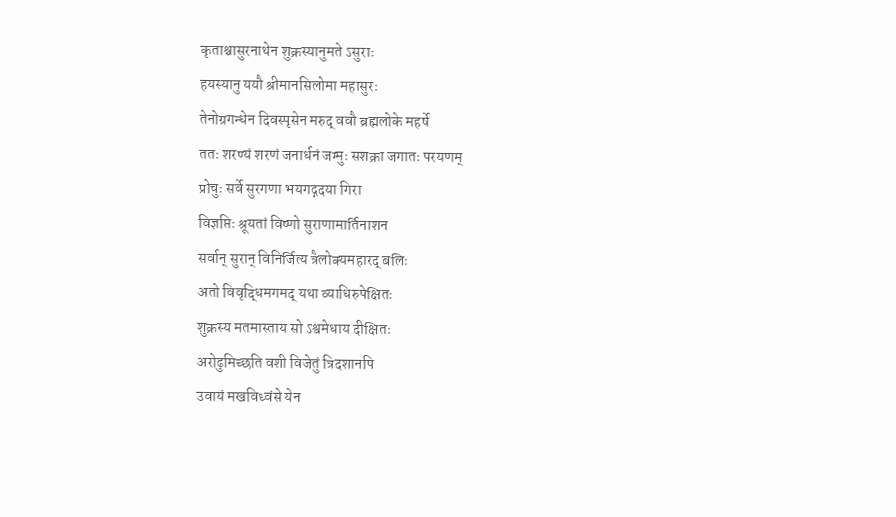कृताश्चासुरनाथेन शुक्रस्यानुमते ऽसुराः
हयस्यानु ययौ श्रीमानसिलोमा महासुरः
तेनोग्रगन्धेन दिवस्पृसेन मरुद् ववौ ब्रह्मलोके महर्षे
ततः शरण्यं शरणं जनार्धनं जग्मुः सशक्रा जगातः परयणम्
प्रोचुः सर्वे सुरगणा भयगद्गदया गिरा
विज्ञप्तिः श्रूयतां विष्णो सुराणामार्तिनाशन
सर्वान् सुरान् विनिर्जित्य त्रैलोक्यमहारद् बलिः
अतो विवृद्धिमगमद् यथा व्याधिरुपेक्षितः
शुक्रस्य मतमास्ताय सो ऽश्वमेधाय दीक्षितः
अरोढुमिच्छति वशी विजेतुं त्रिदशानपि
उवायं मखविध्वंसे येन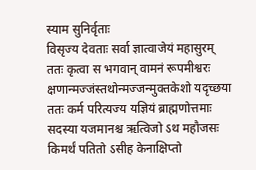स्याम सुनिर्वृताः
विसृज्य देवताः सर्वा ज्ञात्वाजेयं महासुरम्
ततः कृत्वा स भगवान् वामनं रूपमीश्वरः
क्षणान्मज्जंस्तथोन्मज्जन्मुक्तकेशो यदृच्छया
ततः कर्म परित्यज्य यज्ञियं ब्राह्मणोत्तमाः
सदस्या यजमानश्च ऋत्विजो ऽथ महौजसः
किमर्थं पतितो ऽसीह केनाक्षिप्तो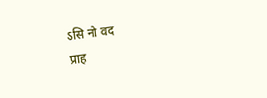ऽसि नो वद
प्राह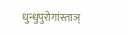धुन्धुपुरोगांस्ताञ्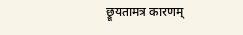छ्रूयतामत्र कारणम्